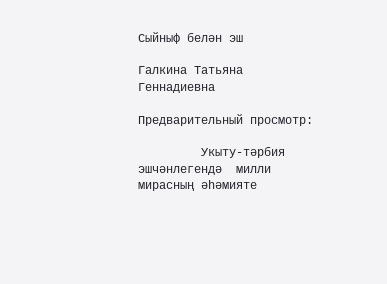Сыйныф белән эш

Галкина Татьяна Геннадиевна

Предварительный просмотр:

         Укыту-тәрбия эшчәнлегендә  милли мирасның әһәмияте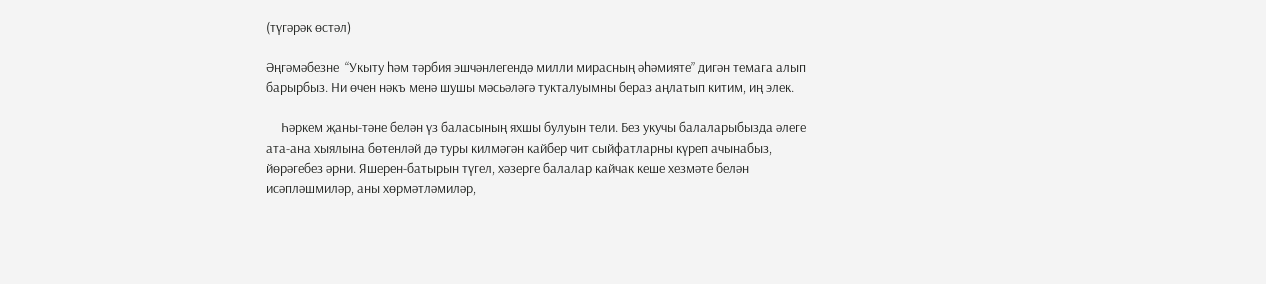(түгәрәк өстәл)

Әңгәмәбезне  “Укыту һәм тәрбия эшчәнлегендә милли мирасның әһәмияте” дигән темага алып барырбыз. Ни өчен нәкъ менә шушы мәсьәләгә тукталуымны бераз аңлатып китим, иң элек.

     Һәркем җаны-тәне белән үз баласының яхшы булуын тели. Без укучы балаларыбызда әлеге ата-ана хыялына бөтенләй дә туры килмәгән кайбер чит сыйфатларны күреп ачынабыз, йөрәгебез әрни. Яшерен-батырын түгел, хәзерге балалар кайчак кеше хезмәте белән исәпләшмиләр, аны хөрмәтләмиләр,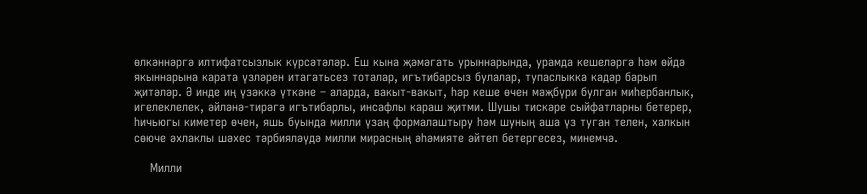өлкәннәргә илтифатсызлык күрсәтәләр. Еш кына җәмәгать урыннарында, урамда кешеләргә һәм өйдә якыннарына карата үзләрен итагатьсез тоталар, игътибарсыз булалар, тупаслыкка кадәр барып җитәләр. Ә инде иң үзәккә үткәне – аларда, вакыт-вакыт, һәр кеше өчен мәҗбүри булган миһербанлык, игелеклелек, әйләнә-тирәгә игътибарлы, инсафлы караш җитми. Шушы тискәре сыйфатларны бетерер, һичьюгы киметер өчен, яшь буында милли үзаң формалаштыру һәм шуның аша үз туган телен, халкын сөюче әхлаклы шәхес тәрбияләүдә милли мирасның әһәмияте әйтеп бетергесез, минемчә.

    Милли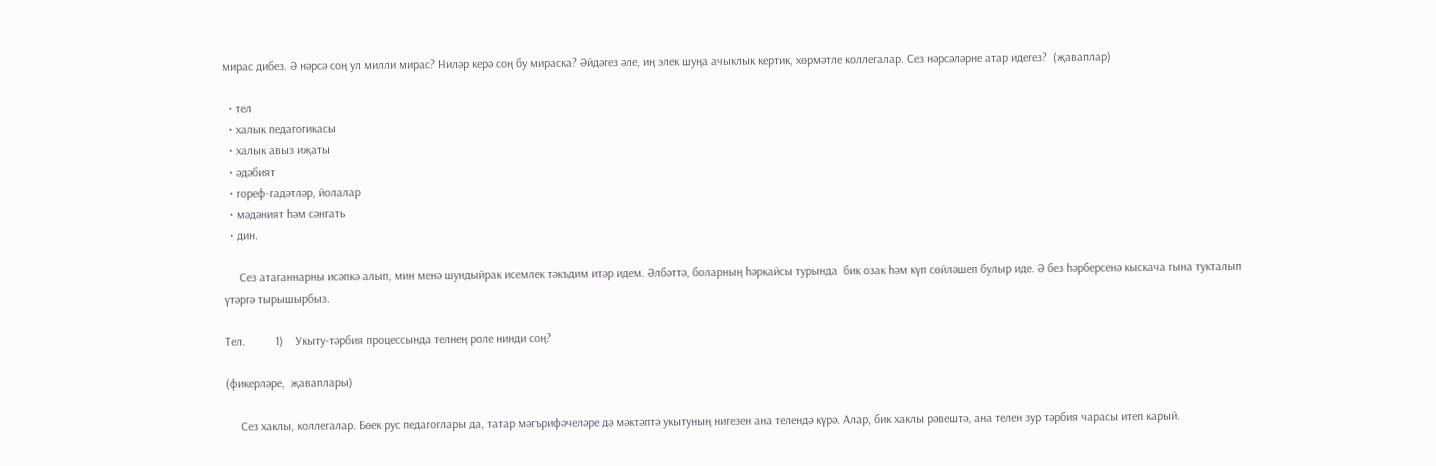мирас дибез. Ә нәрсә соң ул милли мирас? Ниләр керә соң бу мираска? Әйдәгез әле, иң элек шуңа ачыклык кертик, хөрмәтле коллегалар. Сез нәрсәләрне атар идегез?  (җаваплар)

  • тел
  • халык педагогикасы
  • халык авыз иҗаты
  • әдәбият
  • гореф-гадәтләр, йолалар
  • мәдәният һәм сәнгать
  • дин.

     Сез атаганнарны исәпкә алып, мин менә шундыйрак исемлек тәкъдим итәр идем. Әлбәттә, боларның һәркайсы турында  бик озак һәм күп сөйләшеп булыр иде. Ә без һәрберсенә кыскача гына тукталып үтәргә тырышырбыз.

Тел.          1)    Укыту-тәрбия процессында телнең роле нинди соң?

(фикерләре,  җаваплары)

     Сез хаклы, коллегалар. Бөек рус педагоглары да, татар мәгърифәчеләре дә мәктәптә укытуның нигезен ана телендә күрә. Алар, бик хаклы рәвештә, ана телен зур тәрбия чарасы итеп карый.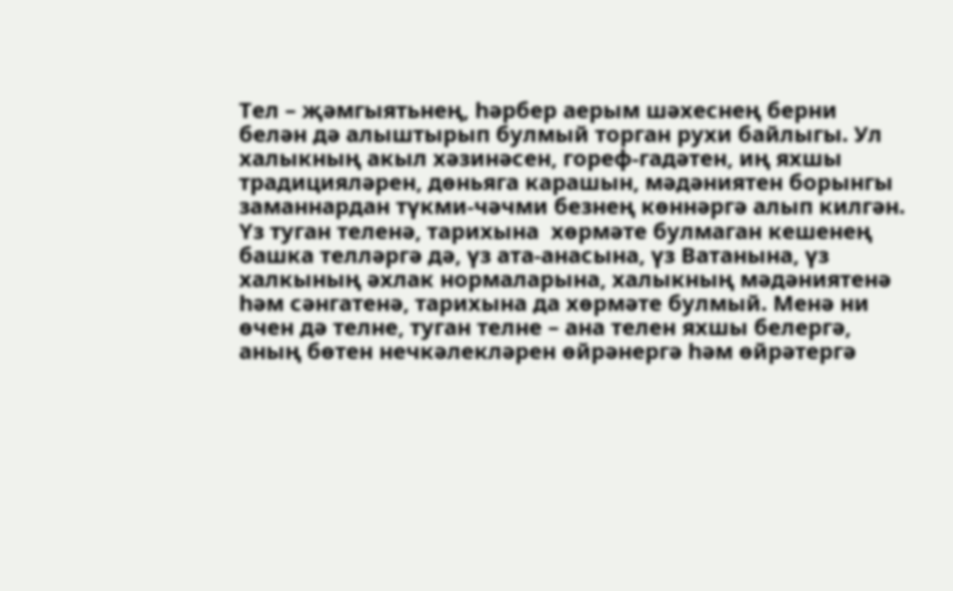Тел – җәмгыятьнең, һәрбер аерым шәхеснең берни белән дә алыштырып булмый торган рухи байлыгы. Ул халыкның акыл хәзинәсен, гореф-гадәтен, иң яхшы традицияләрен, дөньяга карашын, мәдәниятен борынгы заманнардан түкми-чәчми безнең көннәргә алып килгән. Үз туган теленә, тарихына  хөрмәте булмаган кешенең башка телләргә дә, үз ата-анасына, үз Ватанына, үз халкының әхлак нормаларына, халыкның мәдәниятенә һәм сәнгатенә, тарихына да хөрмәте булмый. Менә ни өчен дә телне, туган телне – ана телен яхшы белергә, аның бөтен нечкәлекләрен өйрәнергә һәм өйрәтергә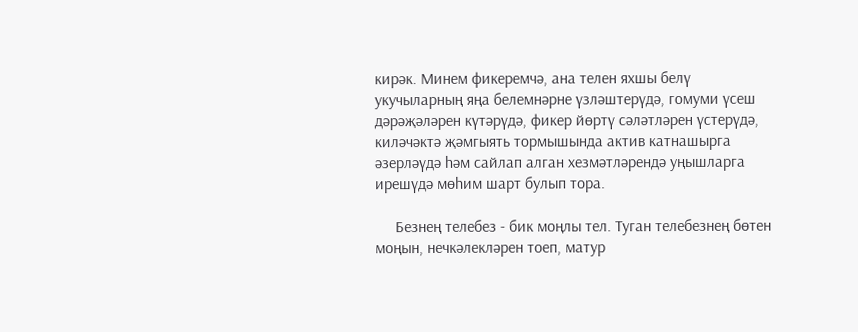кирәк. Минем фикеремчә, ана телен яхшы белү укучыларның яңа белемнәрне үзләштерүдә, гомуми үсеш дәрәҗәләрен күтәрүдә, фикер йөртү сәләтләрен үстерүдә, киләчәктә җәмгыять тормышында актив катнашырга әзерләүдә һәм сайлап алган хезмәтләрендә уңышларга ирешүдә мөһим шарт булып тора.

     Безнең телебез - бик моңлы тел. Туган телебезнең бөтен моңын, нечкәлекләрен тоеп, матур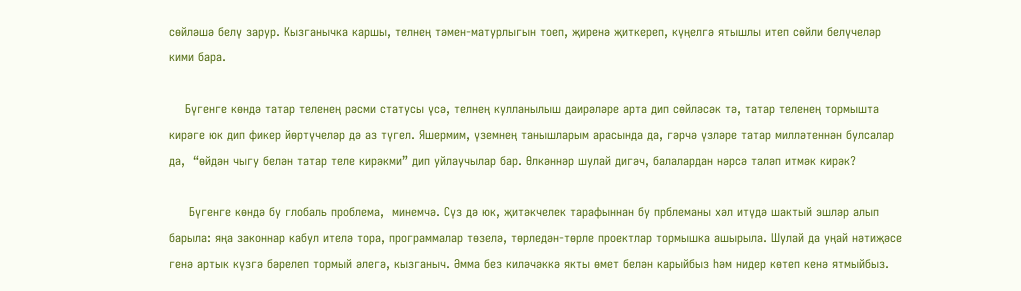сөйләшә белү зарур. Кызганычка каршы, телнең тәмен-матурлыгын тоеп, җиренә җиткереп, күңелгә ятышлы итеп сөйли белүчеләр кими бара.

    Бүгенге көндә татар теленең рәсми статусы үсә, телнең кулланылыш даирәләре арта дип сөйләсәк тә, татар теленең тормышта кирәге юк дип фикер йөртүчеләр дә аз түгел. Яшермим, үземнең танышларым арасында да, гәрчә үзләре татар милләтеннән булсалар да,  “өйдән чыгу белән татар теле кирәкми” дип уйлаучылар бар. Өлкәннәр шулай дигәч, балалардан нәрсә таләп итмәк кирәк?

     Бүгенге көндә бу глобаль проблема,  минемчә. Сүз дә юк, җитәкчелек тарафыннан бу прблеманы хәл итүдә шактый эшләр алып барыла: яңа законнар кабул ителә тора, программалар төзелә, төрледән-төрле проектлар тормышка ашырыла. Шулай да уңай нәтиҗәсе генә артык күзгә бәрелеп тормый әлегә, кызганыч. Әмма без киләчәккә якты өмет белән карыйбыз һәм нидер көтеп кенә ятмыйбыз.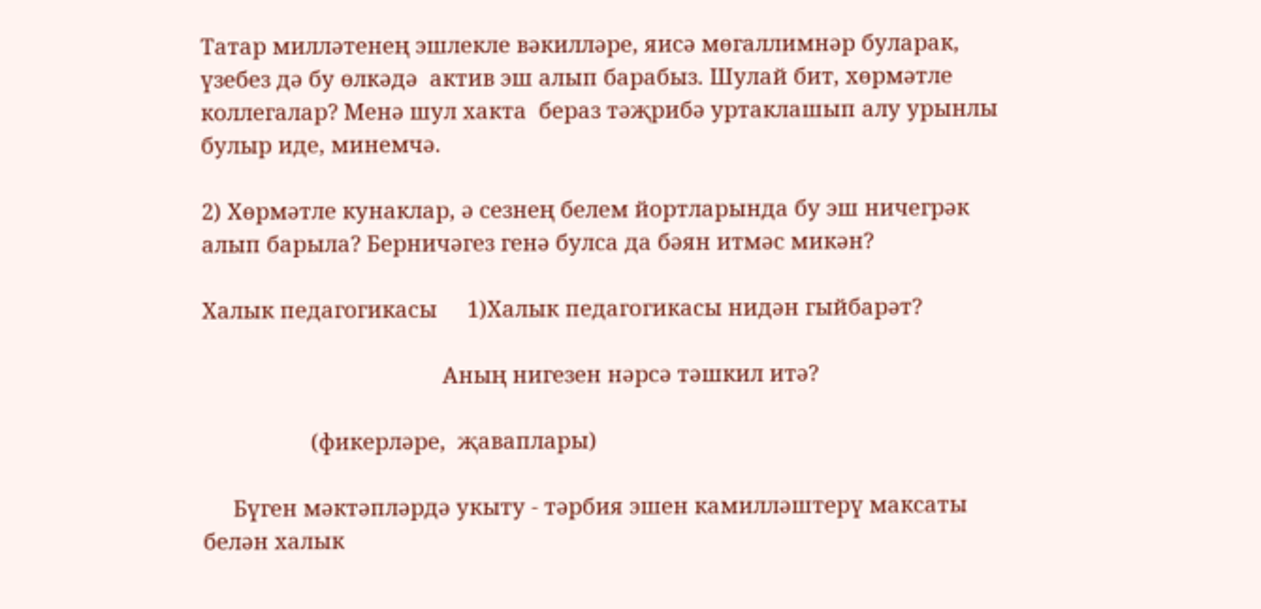Татар милләтенең эшлекле вәкилләре, яисә мөгаллимнәр буларак, үзебез дә бу өлкәдә  актив эш алып барабыз. Шулай бит, хөрмәтле коллегалар? Менә шул хакта  бераз тәҗрибә уртаклашып алу урынлы булыр иде, минемчә.

2) Хөрмәтле кунаклар, ә сезнең белем йортларында бу эш ничегрәк алып барыла? Берничәгез генә булса да бәян итмәс микән?

Халык педагогикасы     1)Халык педагогикасы нидән гыйбарәт?

                                        Аның нигезен нәрсә тәшкил итә?

                  (фикерләре,  җаваплары)

     Бүген мәктәпләрдә укыту - тәрбия эшен камилләштерү максаты белән халык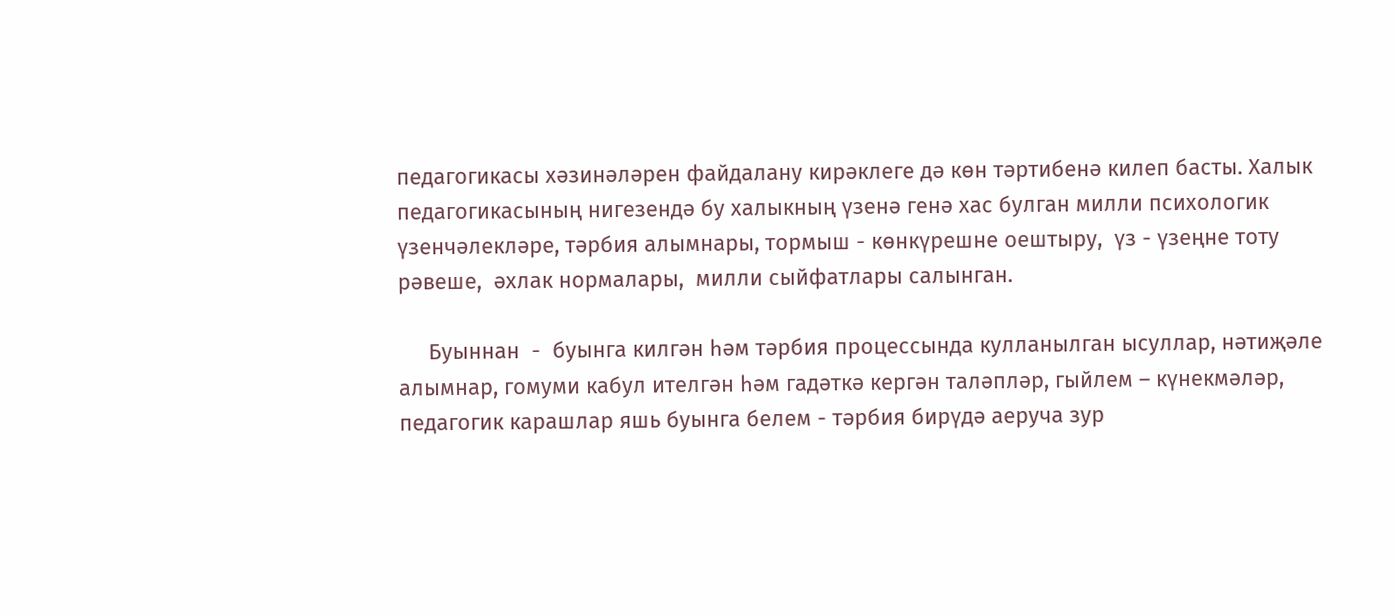педагогикасы хәзинәләрен файдалану кирәклеге дә көн тәртибенә килеп басты. Халык педагогикасының нигезендә бу халыкның үзенә генә хас булган милли психологик үзенчәлекләре, тәрбия алымнары, тормыш - көнкүрешне оештыру,  үз - үзеңне тоту рәвеше,  әхлак нормалары,  милли сыйфатлары салынган.

     Буыннан  -  буынга килгән һәм тәрбия процессында кулланылган ысуллар, нәтиҗәле алымнар, гомуми кабул ителгән һәм гадәткә кергән таләпләр, гыйлем – күнекмәләр, педагогик карашлар яшь буынга белем - тәрбия бирүдә аеруча зур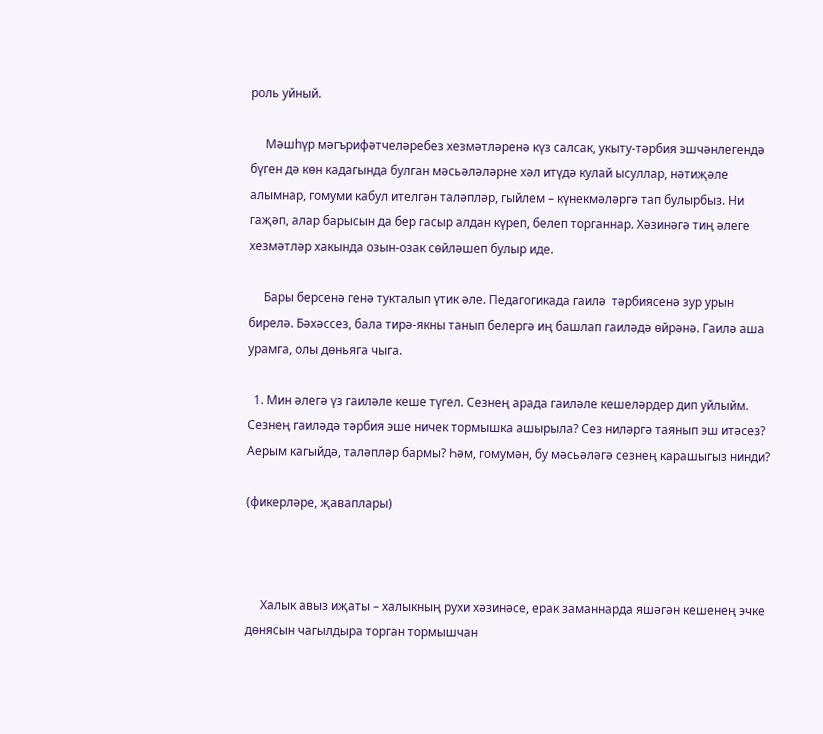роль уйный.

     Мәшһүр мәгърифәтчеләребез хезмәтләренә күз салсак, укыту-тәрбия эшчәнлегендә  бүген дә көн кадагында булган мәсьәләләрне хәл итүдә кулай ысуллар, нәтиҗәле алымнар, гомуми кабул ителгән таләпләр, гыйлем – күнекмәләргә тап булырбыз. Ни гаҗәп, алар барысын да бер гасыр алдан күреп, белеп торганнар. Хәзинәгә тиң әлеге хезмәтләр хакында озын-озак сөйләшеп булыр иде.

     Бары берсенә генә тукталып үтик әле. Педагогикада гаилә  тәрбиясенә зур урын бирелә. Бәхәссез, бала тирә-якны танып белергә иң башлап гаиләдә өйрәнә. Гаилә аша урамга, олы дөньяга чыга.

  1. Мин әлегә үз гаиләле кеше түгел. Сезнең арада гаиләле кешеләрдер дип уйлыйм. Сезнең гаиләдә тәрбия эше ничек тормышка ашырыла? Сез ниләргә таянып эш итәсез? Аерым кагыйдә, таләпләр бармы? Һәм, гомумән, бу мәсьәләгә сезнең карашыгыз нинди?

(фикерләре, җаваплары)



     Халык авыз иҗаты – халыкның рухи хәзинәсе, ерак заманнарда яшәгән кешенең эчке дөнясын чагылдыра торган тормышчан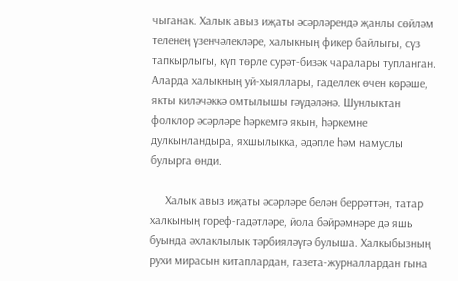чыганак. Халык авыз иҗаты әсәрләрендә җанлы сөйләм теленең үзенчәлекләре, халыкның фикер байлыгы, сүз тапкырлыгы, күп төрле сурәт-бизәк чаралары тупланган. Аларда халыкның уй-хыяллары, гаделлек өчен көрәше, якты киләчәккә омтылышы гәүдәләнә. Шунлыктан фолклор әсәрләре һәркемгә якын, һәркемне дулкынландыра, яхшылыкка, әдәпле һәм намуслы булырга өнди.

     Халык авыз иҗаты әсәрләре белән беррәттән, татар халкының гореф-гадәтләре, йола бәйрәмнәре дә яшь буында әхлаклылык тәрбияләүгә булыша. Халкыбызның рухи мирасын китаплардан, газета-журналлардан гына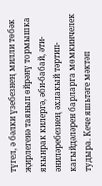түгел, ә бәлки үзебезнең милли төбәк җирлегенә таянып өйрәнү тормышка якынрак килергә, әби-бабай, әти-әниләребезнең әхлакый тәртип-кагыйдәләрен барларга мөмкинчелек тудыра. Кече яшьтәге мәктәп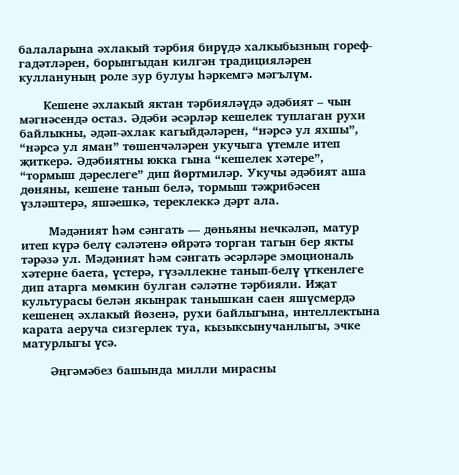балаларына әхлакый тәрбия бирүдә халкыбызның гореф-гадәтләрен, борынгыдан килгән традицияләрен куллануның роле зур булуы һәркемгә мәгълүм.

      Кешене әхлакый яктан тәрбияләүдә әдәбият – чын мәгнәсендә остаз. Әдәби әсәрләр кешелек туплаган рухи байлыкны, әдәп-әхлак кагыйдәләрен, “нәрсә ул яхшы”, “нәрсә ул яман” төшенчәләрен укучыга үтемле итеп җиткерә. Әдәбиятны юкка гына “кешелек хәтере”, “тормыш дәреслеге” дип йөртмиләр. Укучы әдәбият аша дөняны, кешене танып белә, тормыш тәҗрибәсен үзләштерә, яшәешкә, тереклеккә дәрт ала.

       Мәдәният һәм сәнгать — дөньяны нечкәләп, матур итеп күрә белү сәләтенә өйрәтә торган тагын бер якты тәрәзә ул. Мәдәният һәм сәнгать әсәрләре эмоциональ хәтерне баета, үстерә, гүзәллекне танып-белү үткенлеге дип атарга мөмкин булган сәләтне тәрбияли. Иҗат культурасы белән якынрак танышкан саен яшүсмердә кешенең әхлакый йөзенә, рухи байлыгына, интеллектына карата аеруча сизгерлек туа, кызыксынучанлыгы, эчке матурлыгы үсә.

       Әңгәмәбез башында милли мирасны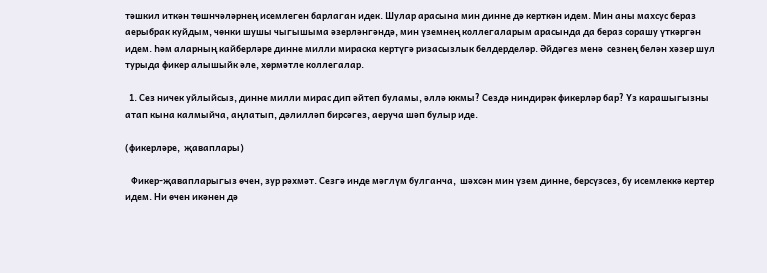тәшкил иткән төшнчәләрнең исемлеген барлаган идек. Шулар арасына мин динне дә керткән идем. Мин аны махсус бераз аерыбрак куйдым, чөнки шушы чыгышыма әзерләнгәндә, мин үземнең коллегаларым арасында да бераз сорашу үткәргән идем. Һәм аларның кайберләре динне милли мираска кертүгә ризасызлык белдерделәр. Әйдәгез менә  сезнең белән хәзер шул турыда фикер алышыйк әле, хөрмәтле коллегалар.

  1. Сез ничек уйлыйсыз, динне милли мирас дип әйтеп буламы, әллә юкмы? Сездә ниндирәк фикерләр бар? Үз карашыгызны атап кына калмыйча, аңлатып, дәлилләп бирсәгез, аеруча шәп булыр иде.

(фикерләре,  җаваплары)

   Фикер-җавапларыгыз өчен, зур рәхмәт. Сезгә инде мәглүм булганча,  шәхсән мин үзем динне, берсүзсез, бу исемлеккә кертер идем. Ни өчен икәнен дә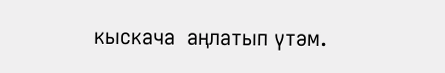кыскача  аңлатып үтәм.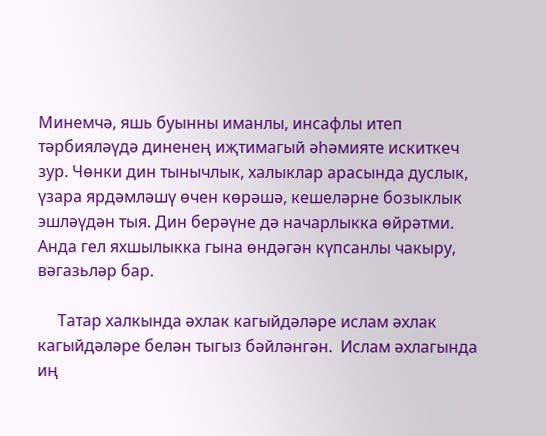Минемчә, яшь буынны иманлы, инсафлы итеп тәрбияләүдә диненең иҗтимагый әһәмияте искиткеч зур. Чөнки дин тынычлык, халыклар арасында дуслык, үзара ярдәмләшү өчен көрәшә, кешеләрне бозыклык эшләүдән тыя. Дин берәүне дә начарлыкка өйрәтми. Анда гел яхшылыкка гына өндәгән күпсанлы чакыру, вәгазьләр бар.

     Татар халкында әхлак кагыйдәләре ислам әхлак кагыйдәләре белән тыгыз бәйләнгән.  Ислам әхлагында иң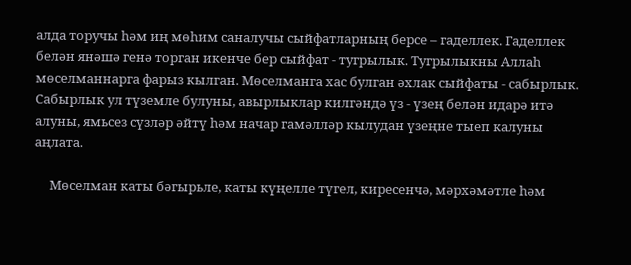алда торучы һәм иң мөһим саналучы сыйфатларның берсе – гаделлек. Гаделлек белән янәшә генә торган икенче бер сыйфат - тугрылык. Тугрылыкны Аллаһ мөселманнарга фарыз кылган. Мөселманга хас булган әхлак сыйфаты - сабырлык. Сабырлык ул түземле булуны, авырлыклар килгәндә үз - үзең белән идарә итә алуны, ямьсез сүзләр әйтү һәм начар гамәлләр кылудан үзеңне тыеп калуны аңлата.

     Мөселман каты бәгырьле, каты күңелле түгел, киресенчә, мәрхәмәтле һәм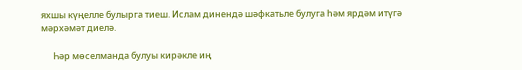яхшы күңелле булырга тиеш. Ислам динендә шәфкатьле булуга һәм ярдәм итүгә мәрхәмәт диелә.

      Һәр мөселманда булуы кирәкле иң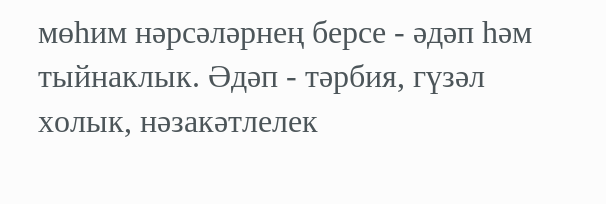мөһим нәрсәләрнең берсе - әдәп һәм тыйнаклык. Әдәп - тәрбия, гүзәл холык, нәзакәтлелек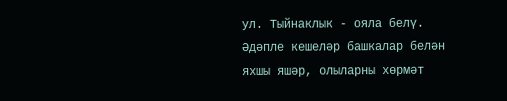ул. Тыйнаклык - ояла белү. Әдәпле кешеләр башкалар белән яхшы яшәр, олыларны хөрмәт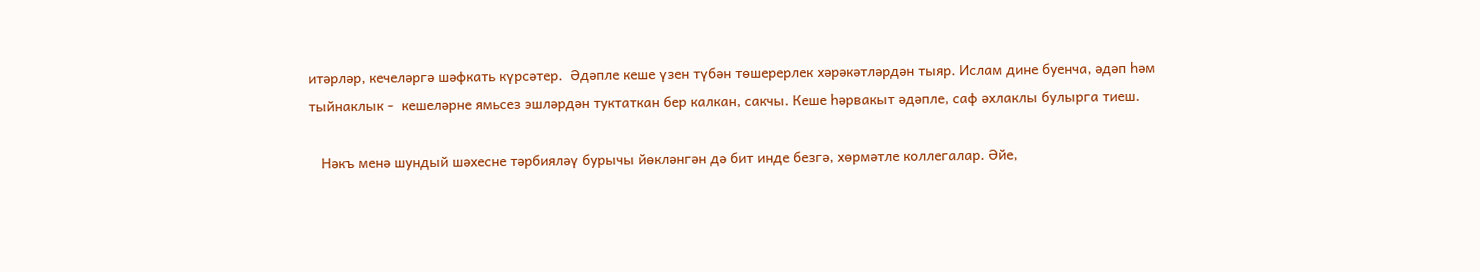итәрләр, кечеләргә шәфкать күрсәтер.  Әдәпле кеше үзен түбән төшерерлек хәрәкәтләрдән тыяр. Ислам дине буенча, әдәп һәм тыйнаклык -  кешеләрне ямьсез эшләрдән туктаткан бер калкан, сакчы. Кеше һәрвакыт әдәпле, саф әхлаклы булырга тиеш.

   Нәкъ менә шундый шәхесне тәрбияләү бурычы йөкләнгән дә бит инде безгә, хөрмәтле коллегалар. Әйе,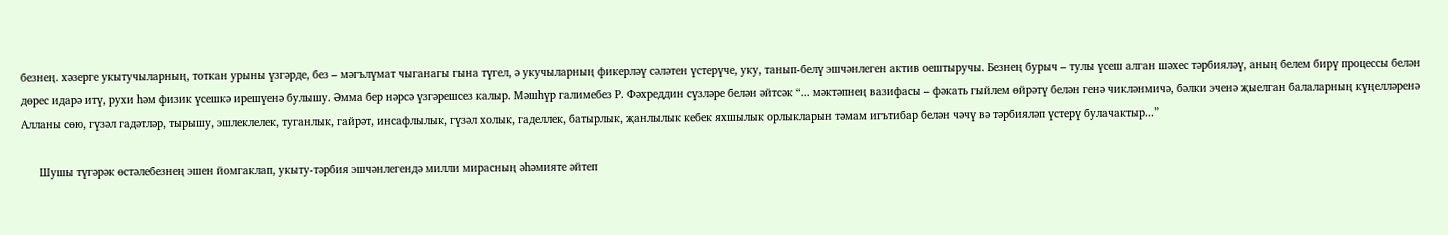безнең. хәзерге укытучыларның, тоткан урыны үзгәрде, без – мәгълүмат чыганагы гына түгел, ә укучыларның фикерләү сәләтен үстерүче, уку, танып-белү эшчәнлеген актив оештыручы. Безнең бурыч – тулы үсеш алган шәхес тәрбияләү, аның белем бирү процессы белән дөрес идарә итү, рухи һәм физик үсешкә ирешүенә булышу. Әмма бер нәрсә үзгәрешсез калыр. Мәшһүр галимебез Р. Фәхреддин сүзләре белән әйтсәк “... мәктәпнең вазифасы – фәкать гыйлем өйрәтү белән генә чикләнмичә, бәлки эченә җыелган балаларның күңелләренә Алланы сөю, гүзәл гадәтләр, тырышу, эшлеклелек, туганлык, гайрәт, инсафлылык, гүзәл холык, гаделлек, батырлык, җанлылык кебек яхшылык орлыкларын тәмам игътибар белән чәчү вә тәрбияләп үстерү булачактыр...”

      Шушы түгәрәк өстәлебезнең эшен йомгаклап, укыту-тәрбия эшчәнлегендә милли мирасның әһәмияте әйтеп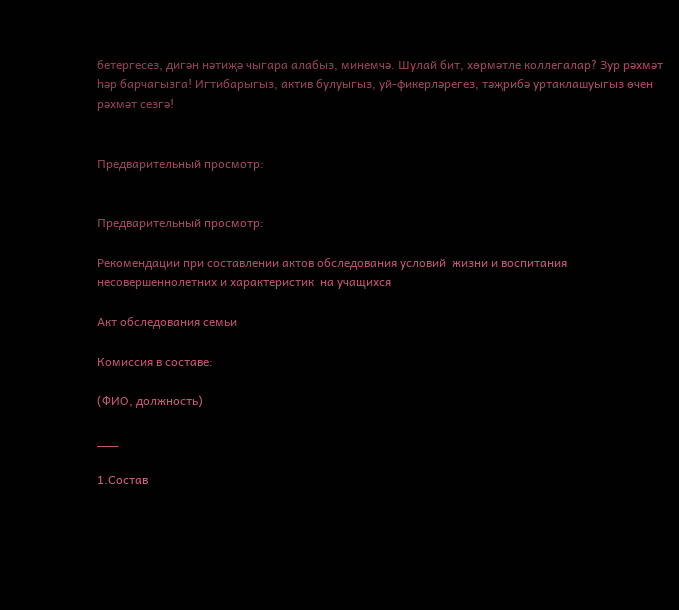бетергесез, дигән нәтиҗә чыгара алабыз, минемчә. Шулай бит, хөрмәтле коллегалар? Зур рәхмәт һәр барчагызга! Игтибарыгыз, актив булуыгыз, уй-фикерләрегез, тәҗрибә уртаклашуыгыз өчен рәхмәт сезгә!


Предварительный просмотр:


Предварительный просмотр:

Рекомендации при составлении актов обследования условий  жизни и воспитания  несовершеннолетних и характеристик  на учащихся

Акт обследования семьи

Комиссия в составе:

(ФИО, должность)

___

1.Состав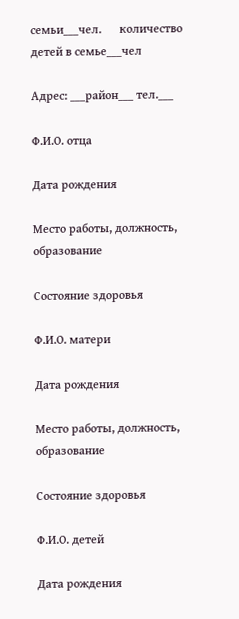семьи___чел.      количество детей в семье___чел

Адрес: ___район___ тел.___

Ф.И.О. отца

Дата рождения

Место работы, должность, образование

Состояние здоровья

Ф.И.О. матери

Дата рождения

Место работы, должность, образование

Состояние здоровья

Ф.И.О. детей

Дата рождения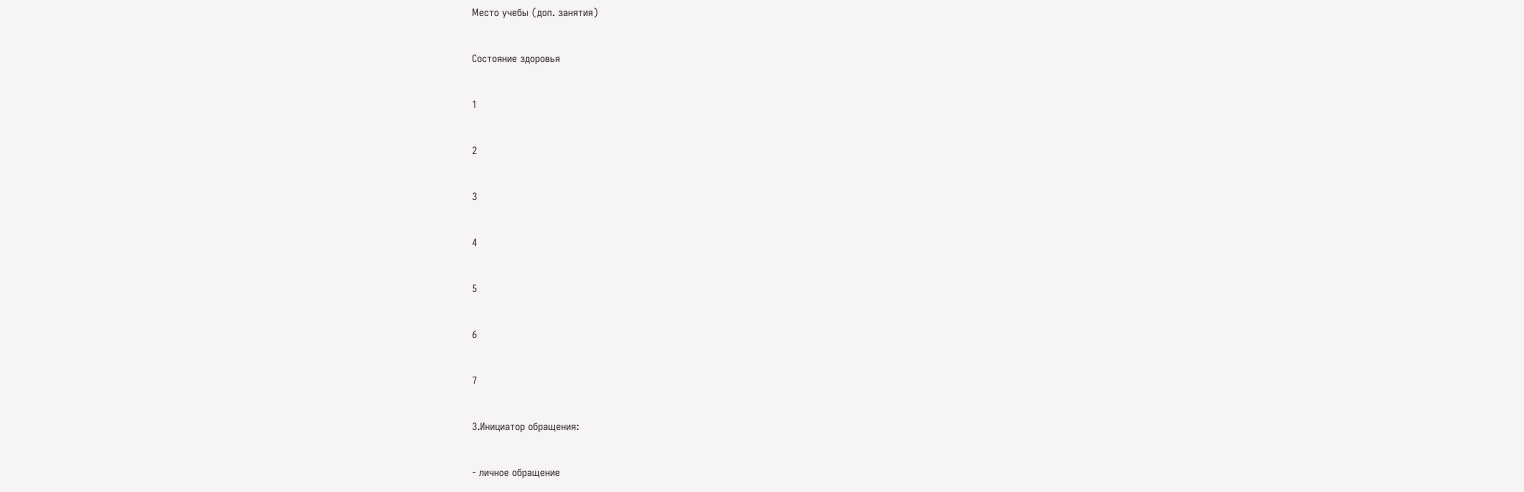Место учебы (доп. занятия)

Состояние здоровья

1

2

3

4

5

6

7

3.Инициатор обращения:

- личное обращение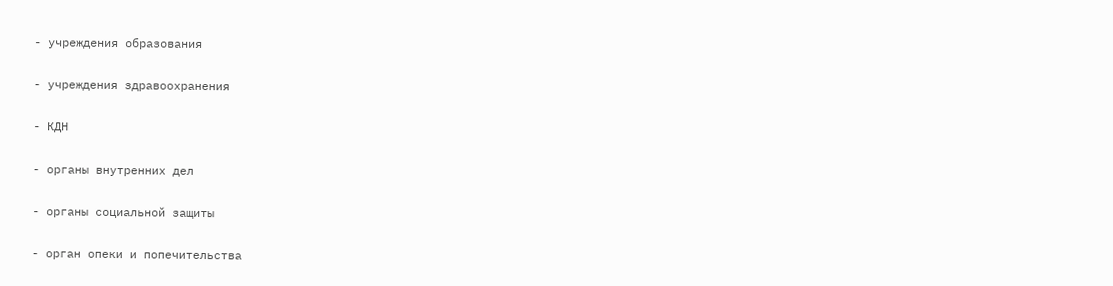- учреждения образования

- учреждения здравоохранения

- КДН

- органы внутренних дел

- органы социальной защиты

- орган опеки и попечительства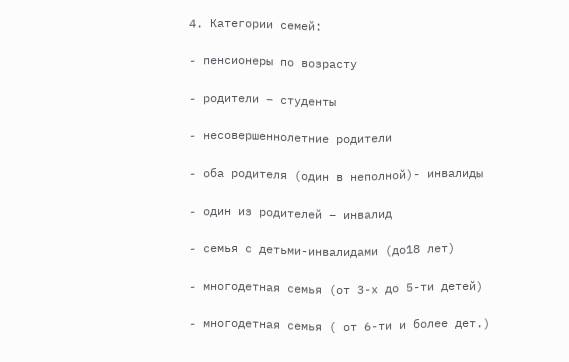4. Категории семей:

- пенсионеры по возрасту

- родители – студенты

- несовершеннолетние родители

- оба родителя (один в неполной)- инвалиды

- один из родителей – инвалид

- семья с детьми-инвалидами (до18 лет)

- многодетная семья (от 3-х до 5-ти детей)

- многодетная семья ( от 6-ти и более дет.)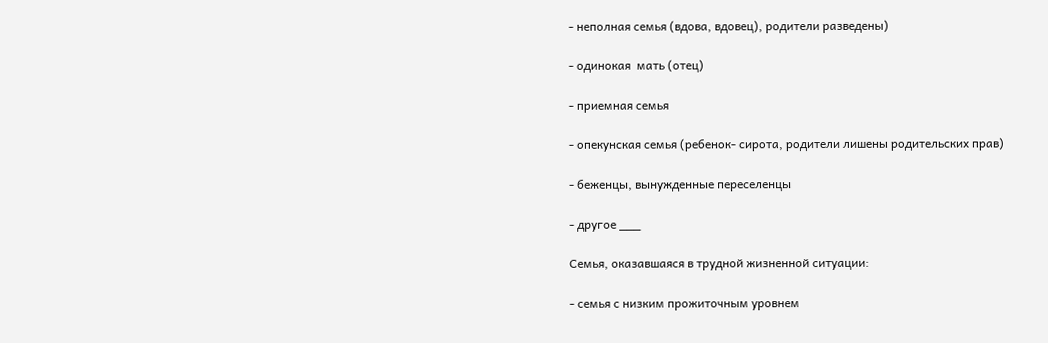- неполная семья (вдова, вдовец), родители разведены)

- одинокая  мать (отец)

- приемная семья

- опекунская семья (ребенок- сирота, родители лишены родительских прав)

- беженцы, вынужденные переселенцы

- другое ___

Семья, оказавшаяся в трудной жизненной ситуации:

- семья с низким прожиточным уровнем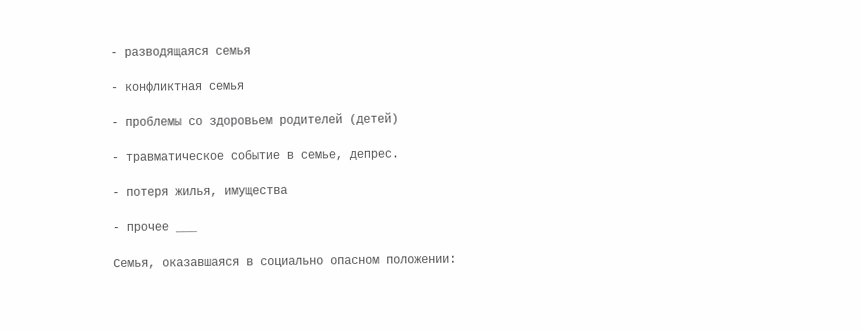- разводящаяся семья

- конфликтная семья

- проблемы со здоровьем родителей (детей)

- травматическое событие в семье, депрес.

- потеря жилья, имущества

- прочее ___

Семья, оказавшаяся в социально опасном положении: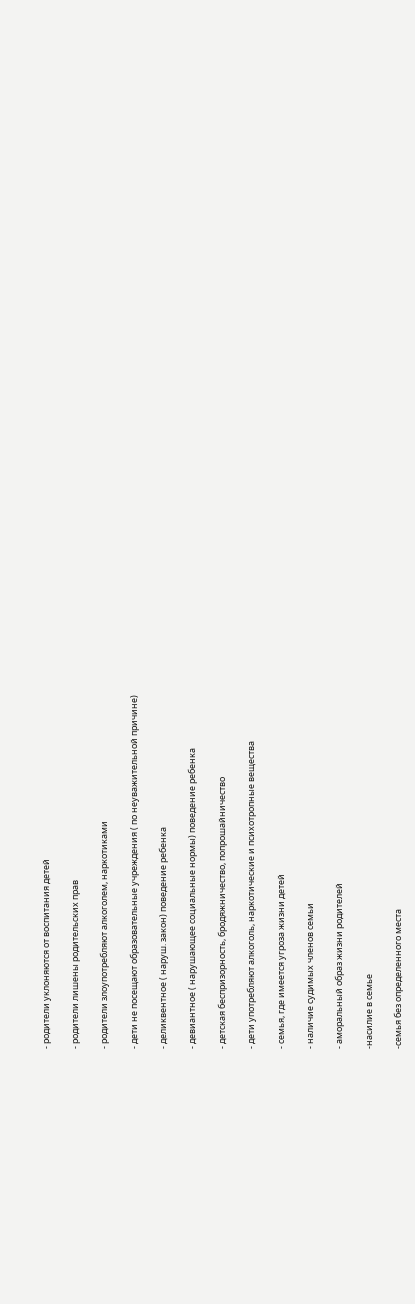- родители уклоняются от воспитания детей

- родители лишены родительских прав

- родители злоупотребляют алкоголем, наркотиками

- дети не посещают образовательные учреждения ( по неуважительной причине)

- деликвентное ( наруш. закон) поведение ребенка

- девиантное ( нарушающее социальные нормы) поведение ребенка

- детская беспризорность, бродяжничество, попрошайничество

- дети употребляют алкоголь, наркотические и психотропные вещества

- семья, где имеется угроза жизни детей

- наличие судимых членов семьи

- аморальный образ жизни родителей

-насилие в семье

-семья без определенного места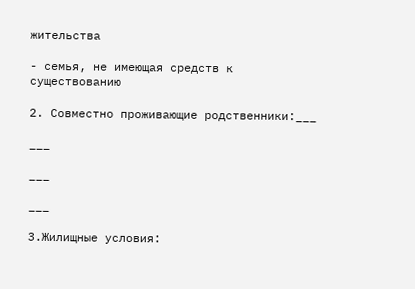жительства

- семья, не имеющая средств к существованию

2. Совместно проживающие родственники:___

___

___

___

3.Жилищные условия: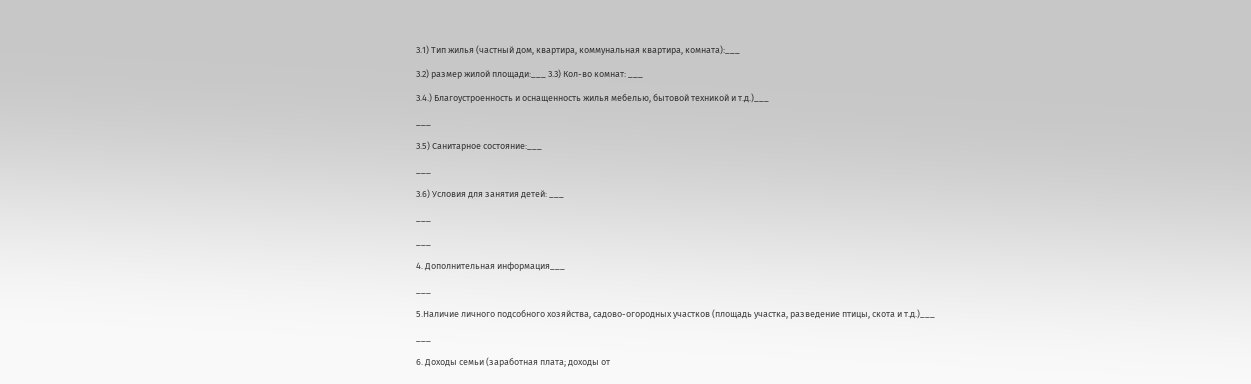3.1) Тип жилья (частный дом, квартира, коммунальная квартира, комната):___

3.2) размер жилой площади:___ 3.3) Кол-во комнат: ___

3.4.) Благоустроенность и оснащенность жилья мебелью, бытовой техникой и т.д.)___

___

3.5) Санитарное состояние:___

___

3.6) Условия для занятия детей: ___

___

___

4. Дополнительная информация___

___

5.Наличие личного подсобного хозяйства, садово-огородных участков (площадь участка, разведение птицы, скота и т.д.)___

___

6. Доходы семьи (заработная плата; доходы от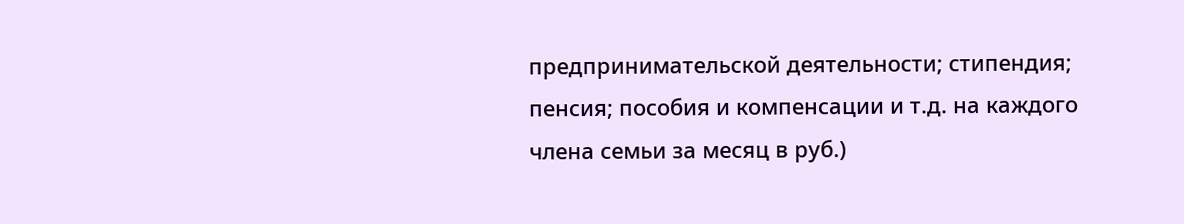предпринимательской деятельности; стипендия; пенсия; пособия и компенсации и т.д. на каждого члена семьи за месяц в руб.)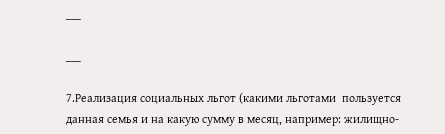___

___

7.Реализация социальных льгот (какими льготами  пользуется данная семья и на какую сумму в месяц, например: жилищно-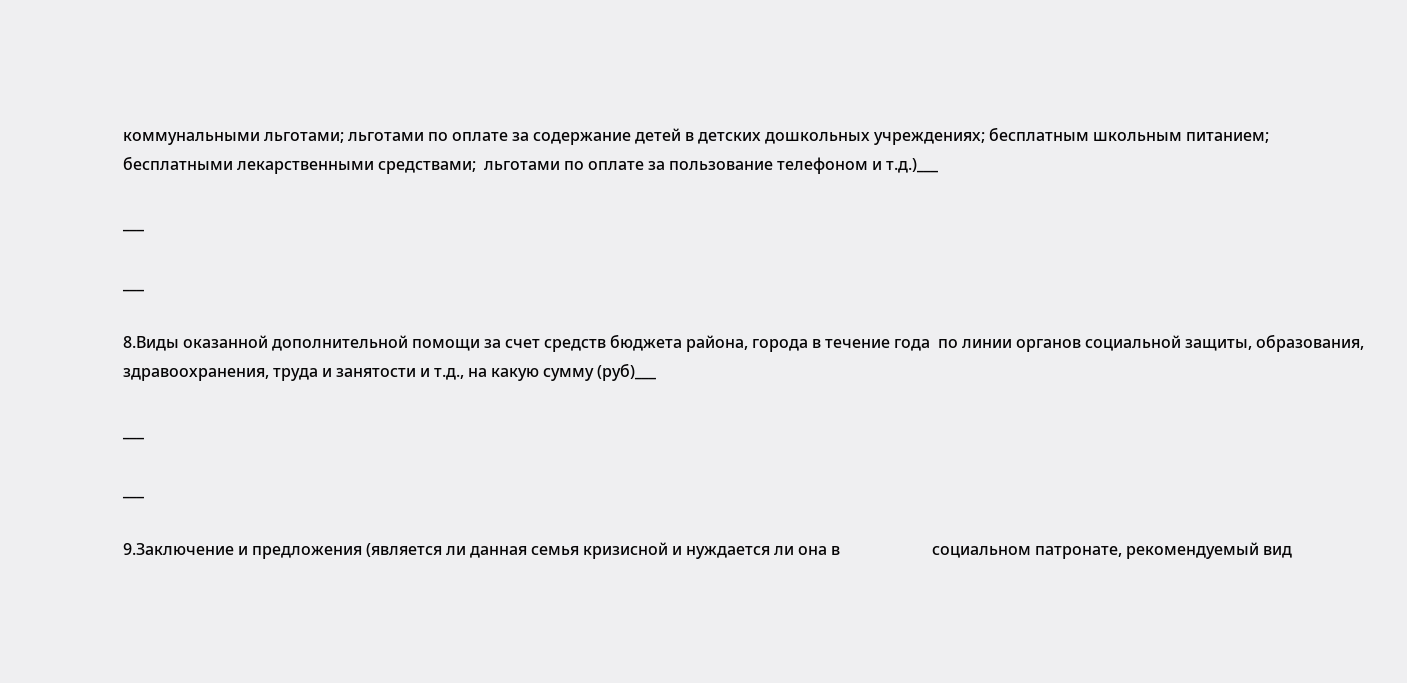коммунальными льготами; льготами по оплате за содержание детей в детских дошкольных учреждениях; бесплатным школьным питанием; бесплатными лекарственными средствами;  льготами по оплате за пользование телефоном и т.д.)___

___

___

8.Виды оказанной дополнительной помощи за счет средств бюджета района, города в течение года  по линии органов социальной защиты, образования, здравоохранения, труда и занятости и т.д., на какую сумму (руб)___

___

___

9.Заключение и предложения (является ли данная семья кризисной и нуждается ли она в                       социальном патронате, рекомендуемый вид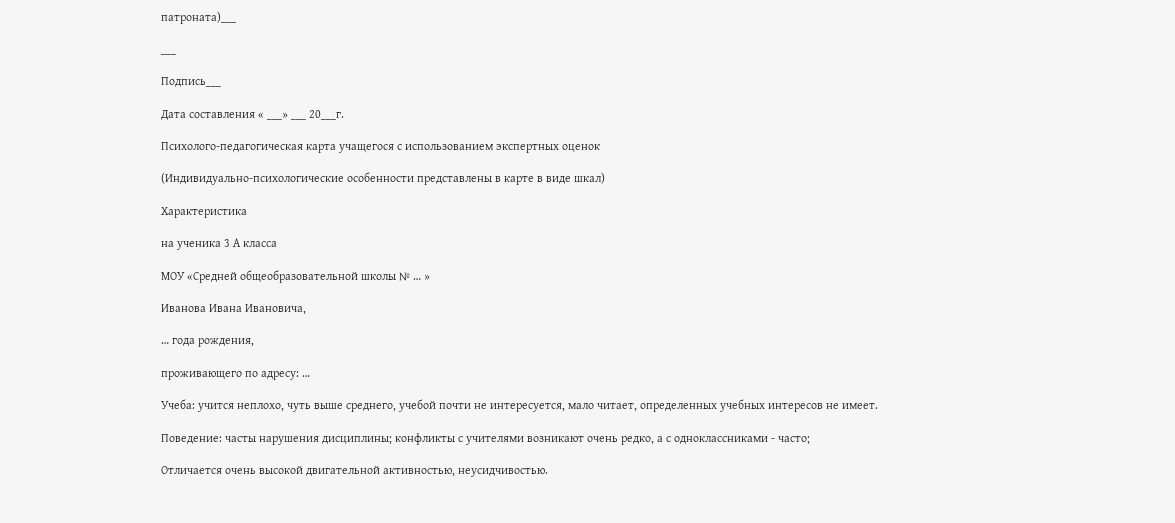патроната)___

___

Подпись___

Дата составления « ___» ___ 20___г.

Психолого-педагогическая карта учащегося с использованием экспертных оценок

(Индивидуально-психологические особенности представлены в карте в виде шкал)

Характеристика

на ученика 3 А класса

МОУ «Средней общеобразовательной школы № … »

Иванова Ивана Ивановича,

… года рождения,

проживающего по адресу: …

Учеба: учится неплохо, чуть выше среднего, учебой почти не интересуется, мало читает, определенных учебных интересов не имеет.

Поведение: часты нарушения дисциплины; конфликты с учителями возникают очень редко, а с одноклассниками - часто;

Отличается очень высокой двигательной активностью, неусидчивостью.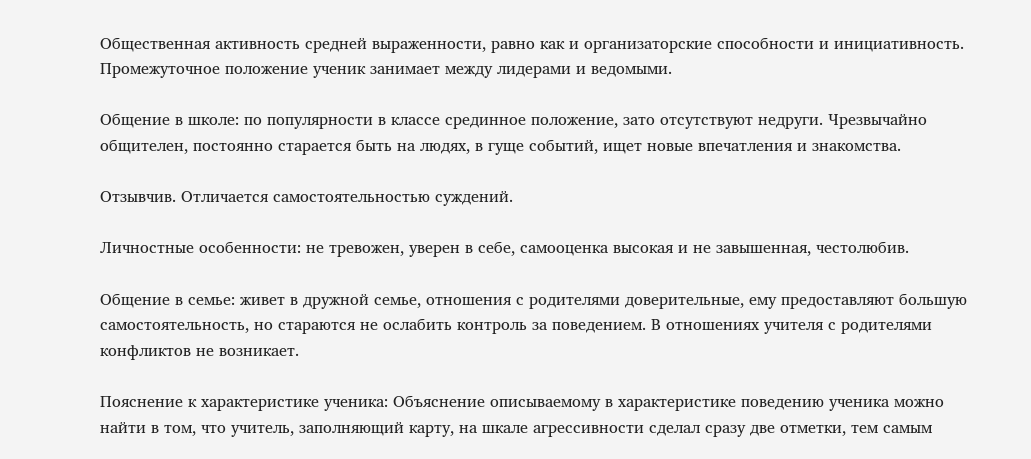Общественная активность средней выраженности, равно как и организаторские способности и инициативность. Промежуточное положение ученик занимает между лидерами и ведомыми.

Общение в школе: по популярности в классе срединное положение, зато отсутствуют недруги. Чрезвычайно общителен, постоянно старается быть на людях, в гуще событий, ищет новые впечатления и знакомства.

Отзывчив. Отличается самостоятельностью суждений.

Личностные особенности: не тревожен, уверен в себе, самооценка высокая и не завышенная, честолюбив.

Общение в семье: живет в дружной семье, отношения с родителями доверительные, ему предоставляют большую самостоятельность, но стараются не ослабить контроль за поведением. В отношениях учителя с родителями конфликтов не возникает.

Пояснение к характеристике ученика: Объяснение описываемому в характеристике поведению ученика можно найти в том, что учитель, заполняющий карту, на шкале агрессивности сделал сразу две отметки, тем самым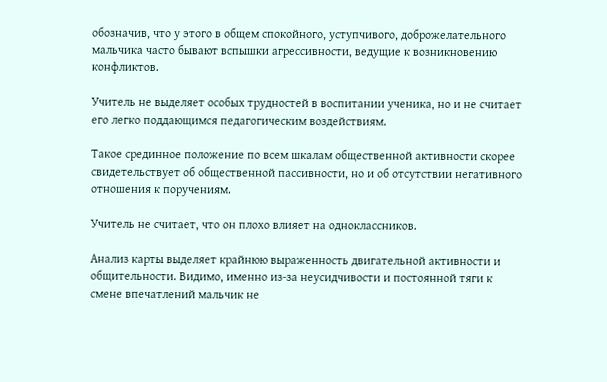обозначив, что у этого в общем спокойного, уступчивого, доброжелательного мальчика часто бывают вспышки агрессивности, ведущие к возникновению конфликтов.

Учитель не выделяет особых трудностей в воспитании ученика, но и не считает его легко поддающимся педагогическим воздействиям.

Такое срединное положение по всем шкалам общественной активности скорее свидетельствует об общественной пассивности, но и об отсутствии негативного отношения к поручениям.

Учитель не считает, что он плохо влияет на одноклассников.

Анализ карты выделяет крайнюю выраженность двигательной активности и общительности. Видимо, именно из-за неусидчивости и постоянной тяги к смене впечатлений мальчик не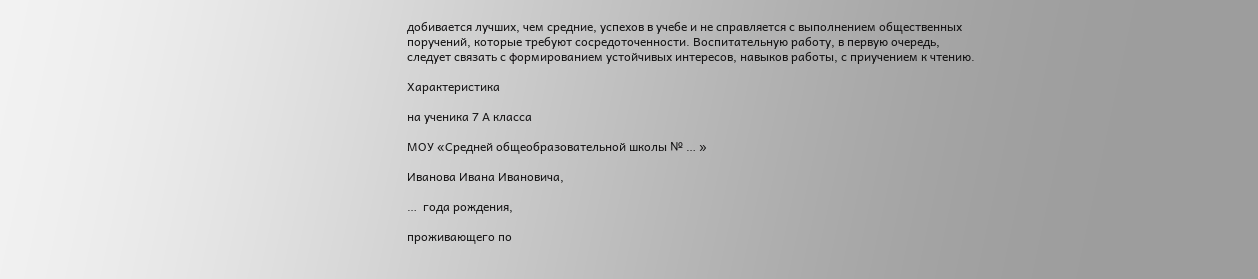добивается лучших, чем средние, успехов в учебе и не справляется с выполнением общественных поручений, которые требуют сосредоточенности. Воспитательную работу, в первую очередь, следует связать с формированием устойчивых интересов, навыков работы, с приучением к чтению.

Характеристика

на ученика 7 А класса

МОУ «Средней общеобразовательной школы № … »

Иванова Ивана Ивановича,

…  года рождения,

проживающего по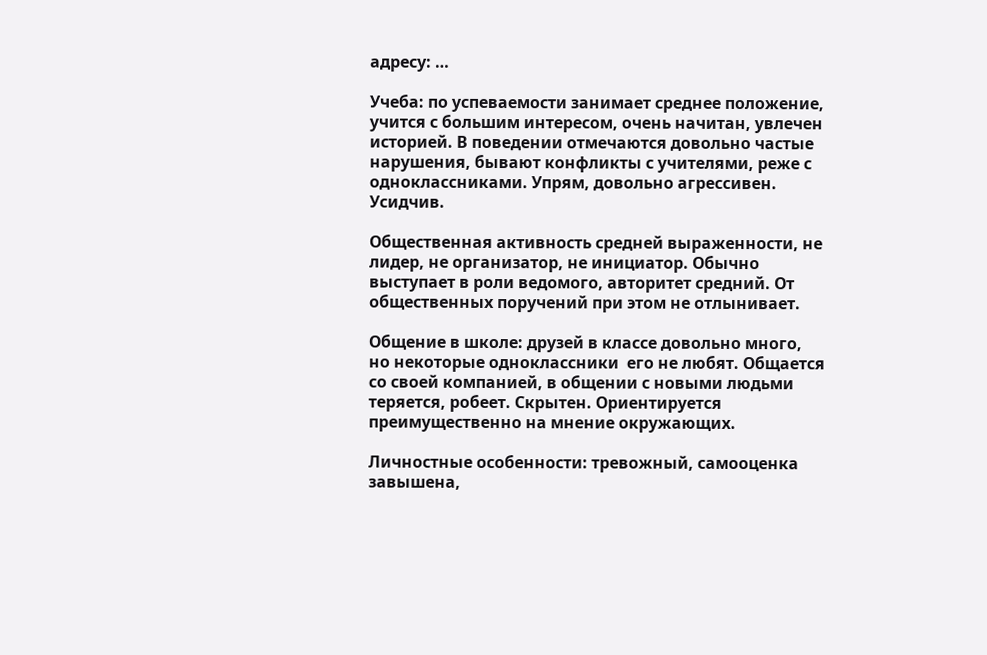адресу: …

Учеба: по успеваемости занимает среднее положение, учится с большим интересом, очень начитан, увлечен историей. В поведении отмечаются довольно частые нарушения, бывают конфликты с учителями, реже с одноклассниками. Упрям, довольно агрессивен. Усидчив.

Общественная активность средней выраженности, не лидер, не организатор, не инициатор. Обычно выступает в роли ведомого, авторитет средний. От общественных поручений при этом не отлынивает.

Общение в школе: друзей в классе довольно много, но некоторые одноклассники  его не любят. Общается со своей компанией, в общении с новыми людьми теряется, робеет. Скрытен. Ориентируется преимущественно на мнение окружающих.

Личностные особенности: тревожный, самооценка завышена,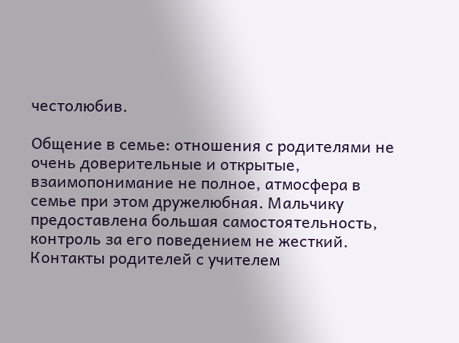честолюбив.

Общение в семье: отношения с родителями не очень доверительные и открытые, взаимопонимание не полное, атмосфера в семье при этом дружелюбная. Мальчику предоставлена большая самостоятельность, контроль за его поведением не жесткий. Контакты родителей с учителем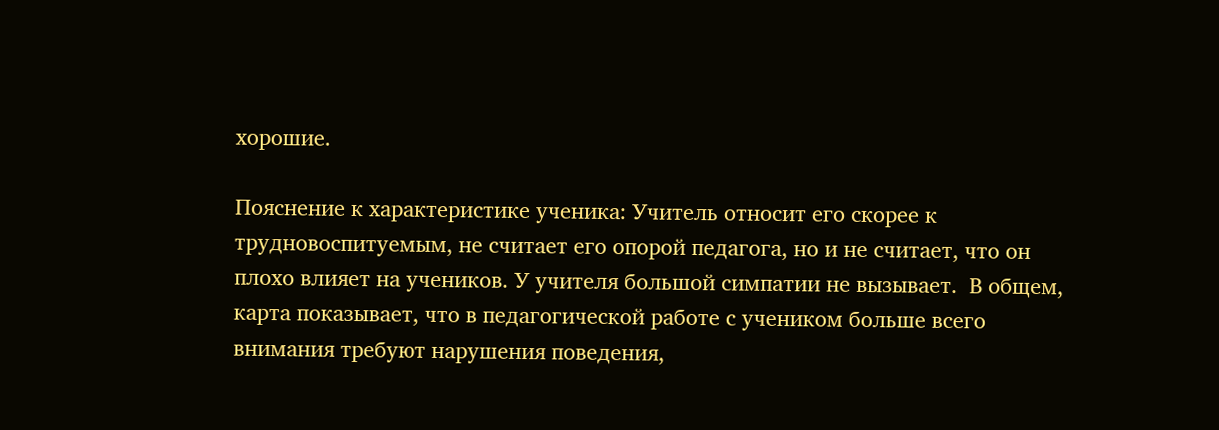хорошие.

Пояснение к характеристике ученика: Учитель относит его скорее к трудновоспитуемым, не считает его опорой педагога, но и не считает, что он плохо влияет на учеников. У учителя большой симпатии не вызывает.  В общем, карта показывает, что в педагогической работе с учеником больше всего внимания требуют нарушения поведения,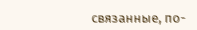связанные, по-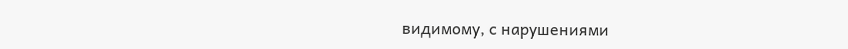видимому, с нарушениями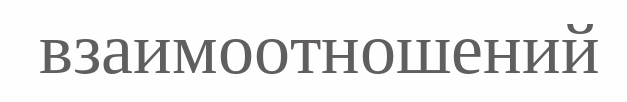взаимоотношений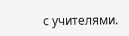с учителями.